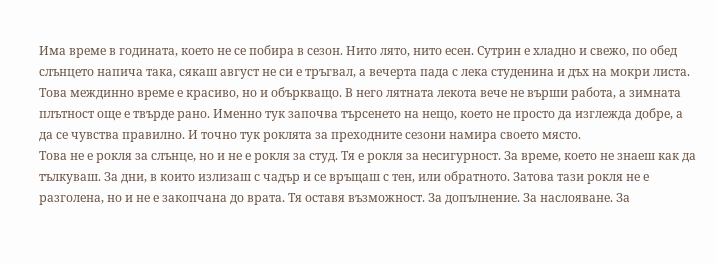Има време в годината, което не се побира в сезон. Нито лято, нито есен. Сутрин е хладно и свежо, по обед слънцето напича така, сякаш август не си е тръгвал, а вечерта пада с лека студенина и дъх на мокри листа. Това междинно време е красиво, но и объркващо. В него лятната лекота вече не върши работа, а зимната плътност още е твърде рано. Именно тук започва търсенето на нещо, което не просто да изглежда добре, а да се чувства правилно. И точно тук роклята за преходните сезони намира своето място.
Това не е рокля за слънце, но и не е рокля за студ. Тя е рокля за несигурност. За време, което не знаеш как да тълкуваш. За дни, в които излизаш с чадър и се връщаш с тен, или обратното. Затова тази рокля не е разголена, но и не е закопчана до врата. Тя оставя възможност. За допълнение. За наслояване. За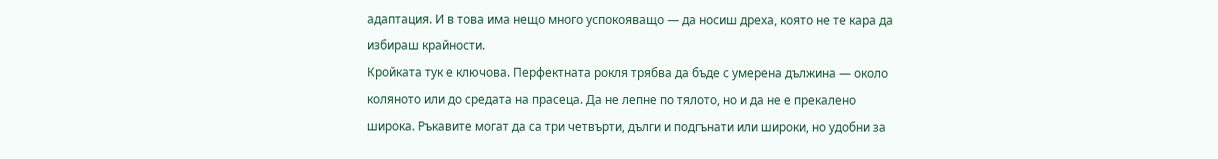адаптация. И в това има нещо много успокояващо — да носиш дреха, която не те кара да избираш крайности.
Кройката тук е ключова. Перфектната рокля трябва да бъде с умерена дължина — около коляното или до средата на прасеца. Да не лепне по тялото, но и да не е прекалено широка. Ръкавите могат да са три четвърти, дълги и подгънати или широки, но удобни за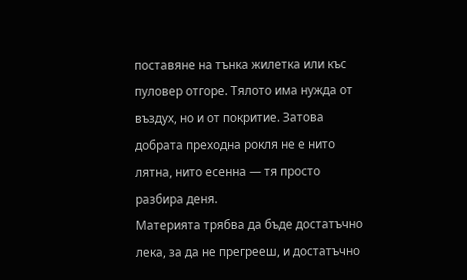поставяне на тънка жилетка или къс пуловер отгоре. Тялото има нужда от въздух, но и от покритие. Затова добрата преходна рокля не е нито лятна, нито есенна — тя просто разбира деня.
Материята трябва да бъде достатъчно лека, за да не прегрееш, и достатъчно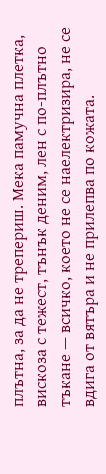плътна, за да не трепериш. Мека памучна плетка, вискоза с тежест, тънък деним, лен с по-плътно тъкане — всичко, което не се наелектризира, не се вдига от вятъра и не прилепва по кожата.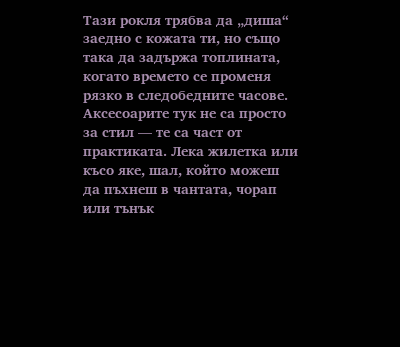Тази рокля трябва да „диша“ заедно с кожата ти, но също така да задържа топлината, когато времето се променя рязко в следобедните часове.
Аксесоарите тук не са просто за стил — те са част от практиката. Лека жилетка или късо яке, шал, който можеш да пъхнеш в чантата, чорап или тънък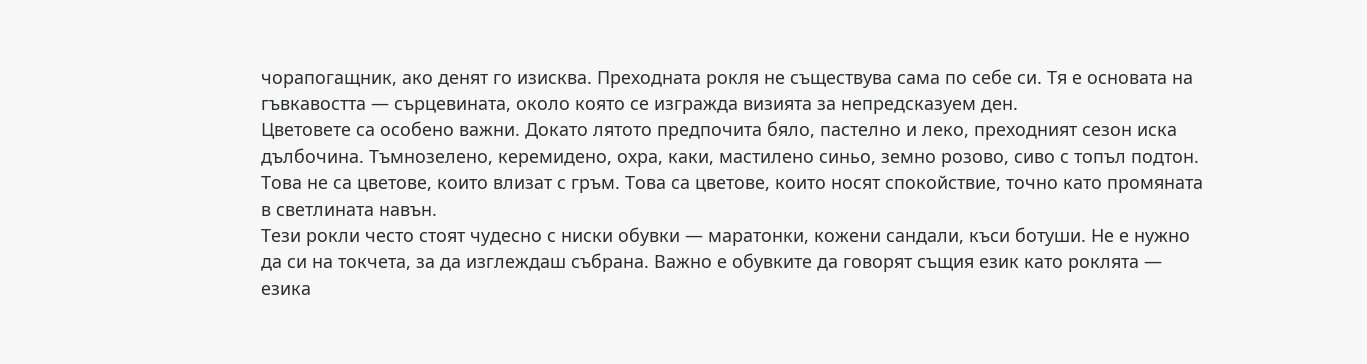чорапогащник, ако денят го изисква. Преходната рокля не съществува сама по себе си. Тя е основата на гъвкавостта — сърцевината, около която се изгражда визията за непредсказуем ден.
Цветовете са особено важни. Докато лятото предпочита бяло, пастелно и леко, преходният сезон иска дълбочина. Тъмнозелено, керемидено, охра, каки, мастилено синьо, земно розово, сиво с топъл подтон. Това не са цветове, които влизат с гръм. Това са цветове, които носят спокойствие, точно като промяната в светлината навън.
Тези рокли често стоят чудесно с ниски обувки — маратонки, кожени сандали, къси ботуши. Не е нужно да си на токчета, за да изглеждаш събрана. Важно е обувките да говорят същия език като роклята — езика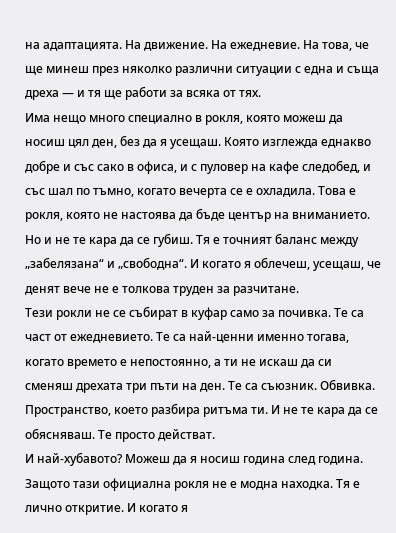на адаптацията. На движение. На ежедневие. На това, че ще минеш през няколко различни ситуации с една и съща дреха — и тя ще работи за всяка от тях.
Има нещо много специално в рокля, която можеш да носиш цял ден, без да я усещаш. Която изглежда еднакво добре и със сако в офиса, и с пуловер на кафе следобед, и със шал по тъмно, когато вечерта се е охладила. Това е рокля, която не настоява да бъде център на вниманието. Но и не те кара да се губиш. Тя е точният баланс между „забелязана“ и „свободна“. И когато я облечеш, усещаш, че денят вече не е толкова труден за разчитане.
Тези рокли не се събират в куфар само за почивка. Те са част от ежедневието. Те са най-ценни именно тогава, когато времето е непостоянно, а ти не искаш да си сменяш дрехата три пъти на ден. Те са съюзник. Обвивка. Пространство, което разбира ритъма ти. И не те кара да се обясняваш. Те просто действат.
И най-хубавото? Можеш да я носиш година след година. Защото тази официална рокля не е модна находка. Тя е лично откритие. И когато я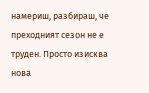намериш, разбираш, че преходният сезон не е труден. Просто изисква нова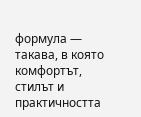формула — такава, в която комфортът, стилът и практичността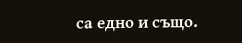са едно и също.